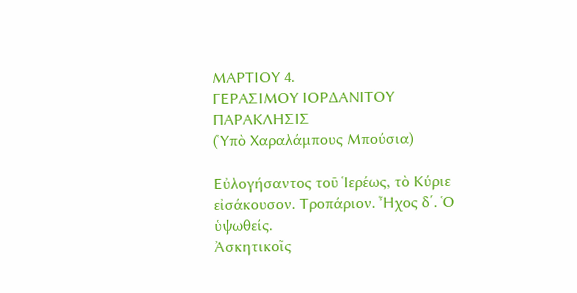ΜΑΡΤΙΟΥ 4.
ΓΕΡΑΣΙΜΟΥ ΙΟΡΔΑΝΙΤΟΥ
ΠΑΡΑΚΛΗΣΙΣ
(Ὑπὸ Χαραλάμπους Μπούσια)

Εὐλογήσαντος τοῦ Ἱερέως, τὸ Κύριε εἰσάκουσον. Τροπάριον. Ἦχος δ΄. Ὁ ὑψωθείς.
Ἀσκητικοῖς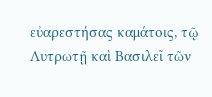εὐαρεστήσας καμάτοις, τῷ Λυτρωτῇ καὶ Βασιλεῖ τῶν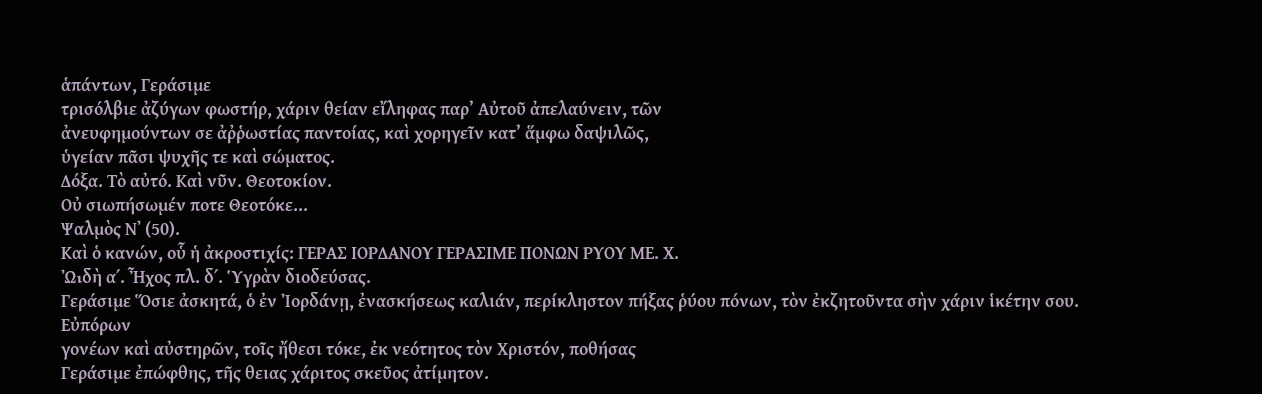ἁπάντων, Γεράσιμε
τρισόλβιε ἀζύγων φωστήρ, χάριν θείαν εἴληφας παρ’ Αὐτοῦ ἀπελαύνειν, τῶν
ἀνευφημούντων σε ἀῤῥωστίας παντοίας, καὶ χορηγεῖν κατ’ ἅμφω δαψιλῶς,
ὑγείαν πᾶσι ψυχῆς τε καὶ σώματος.
Δόξα. Τὸ αὐτό. Καὶ νῦν. Θεοτοκίον.
Οὐ σιωπήσωμέν ποτε Θεοτόκε...
Ψαλμὸς Ν᾿ (50).
Καὶ ὁ κανών, οὗ ἡ ἀκροστιχίς: ΓΕΡΑΣ ΙΟΡΔΑΝΟΥ ΓΕΡΑΣΙΜΕ ΠΟΝΩΝ ΡΥΟΥ ΜΕ. Χ.
ᾨδὴ α΄. Ἦχος πλ. δ΄. Ὑγρὰν διοδεύσας.
Γεράσιμε Ὅσιε ἀσκητά, ὁ ἐν Ἰορδάνῃ, ἐνασκήσεως καλιάν, περίκληστον πήξας ῥύου πόνων, τὸν ἐκζητοῦντα σὴν χάριν ἱκέτην σου.
Εὐπόρων
γονέων καὶ αὐστηρῶν, τοῖς ἤθεσι τόκε, ἐκ νεότητος τὸν Χριστόν, ποθήσας
Γεράσιμε ἐπώφθης, τῆς θειας χάριτος σκεῦος ἀτίμητον.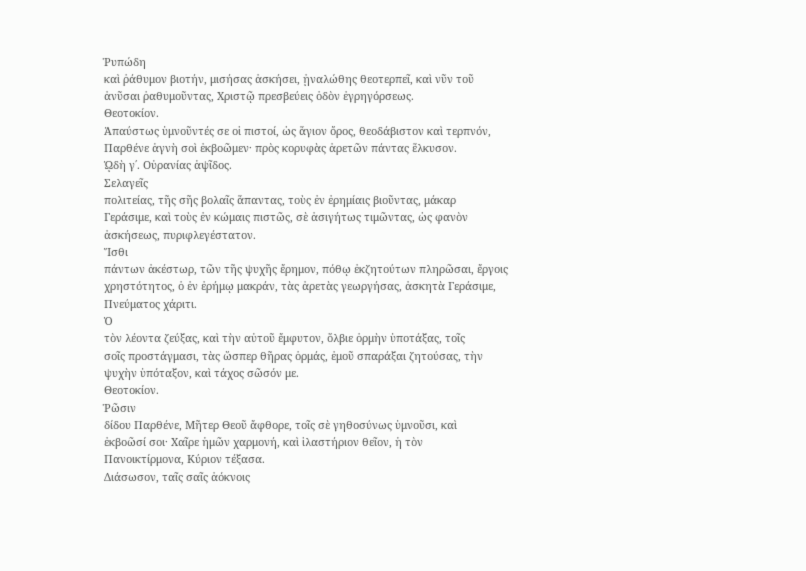Ῥυπώδη
καὶ ῥάθυμον βιοτήν, μισήσας ἀσκήσει, ᾐναλώθης θεοτερπεῖ, καὶ νῦν τοῦ
ἀνῦσαι ῥαθυμοῦντας, Χριστῷ πρεσβεύεις ὁδὸν ἐγρηγόρσεως.
Θεοτοκίον.
Ἀπαύστως ὑμνοῦντές σε οἱ πιστοί, ὡς ἅγιον ὄρος, θεοδάβιστον καὶ τερπνόν, Παρθένε ἁγνὴ σοὶ ἐκβοῶμεν· πρὸς κορυφὰς ἀρετῶν πάντας ἕλκυσον.
ᾨδὴ γ΄. Οὐρανίας ἁψῖδος.
Σελαγεῖς
πολιτείας, τῆς σῆς βολαῖς ἅπαντας, τοὺς ἐν ἐρημίαις βιοῦντας, μάκαρ
Γεράσιμε, καὶ τοὺς ἐν κώμαις πιστῶς, σὲ ἀσιγήτως τιμῶντας, ὡς φανὸν
ἀσκήσεως, πυριφλεγέστατον.
Ἴσθι
πάντων ἀκέστωρ, τῶν τῆς ψυχῆς ἔρημον, πόθῳ ἐκζητούτων πληρῶσαι, ἔργοις
χρηστότητος, ὁ ἐν ἐρήμῳ μακράν, τὰς ἀρετὰς γεωργήσας, ἀσκητὰ Γεράσιμε,
Πνεύματος χάριτι.
Ὁ
τὸν λέοντα ζεύξας, καὶ τὴν αὐτοῦ ἔμφυτον, ὅλβιε ὁρμὴν ὑποτάξας, τοῖς
σοῖς προστάγμασι, τὰς ὥσπερ θῆρας ὁρμάς, ἐμοῦ σπαράξαι ζητούσας, τὴν
ψυχὴν ὑπόταξον, καὶ τάχος σῶσόν με.
Θεοτοκίον.
Ῥῶσιν
δίδου Παρθένε, Μῆτερ Θεοῦ ἄφθορε, τοῖς σὲ γηθοσύνως ὑμνοῦσι, καὶ
ἐκβοῶσί σοι· Χαῖρε ἡμῶν χαρμονή, καὶ ἱλαστήριον θεῖον, ἡ τὸν
Πανοικτίρμονα, Κύριον τέξασα.
Διάσωσον, ταῖς σαῖς ἀόκνοις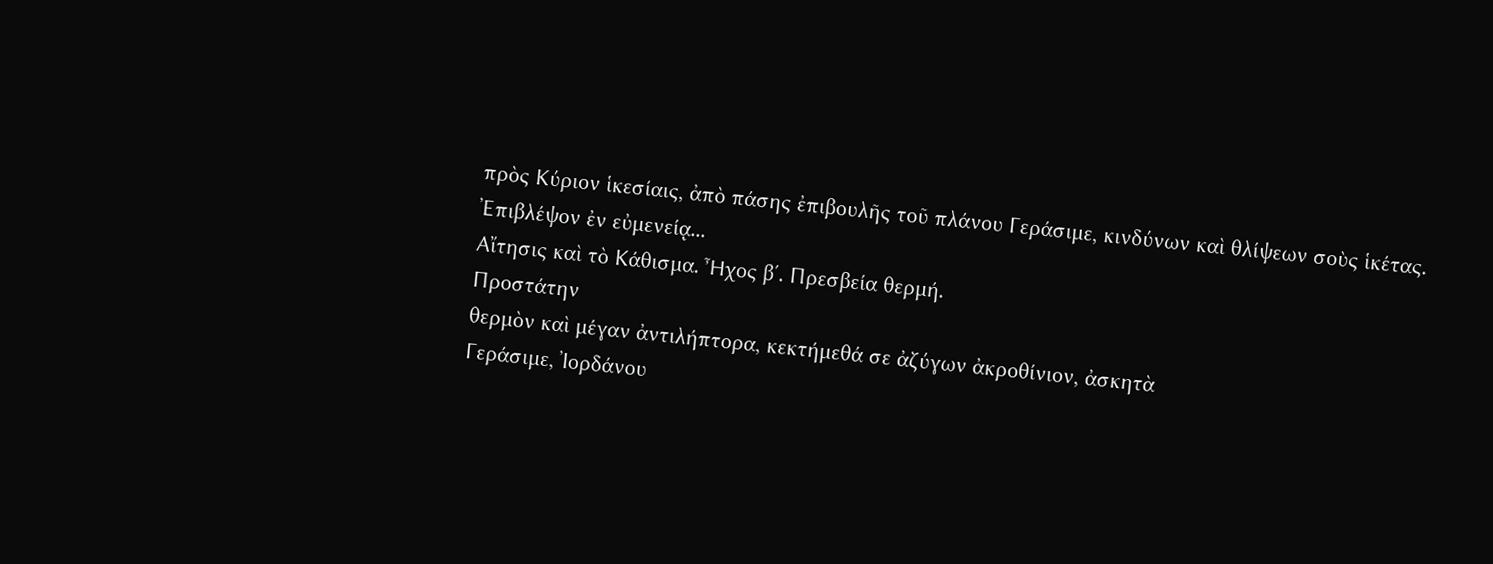πρὸς Κύριον ἱκεσίαις, ἀπὸ πάσης ἐπιβουλῆς τοῦ πλάνου Γεράσιμε, κινδύνων καὶ θλίψεων σοὺς ἱκέτας.
Ἐπιβλέψον ἐν εὐμενείᾳ...
Αἴτησις καὶ τὸ Κάθισμα. Ἦχος β΄. Πρεσβεία θερμή.
Προστάτην
θερμὸν καὶ μέγαν ἀντιλήπτορα, κεκτήμεθά σε ἀζύγων ἀκροθίνιον, ἀσκητὰ
Γεράσιμε, Ἰορδάνου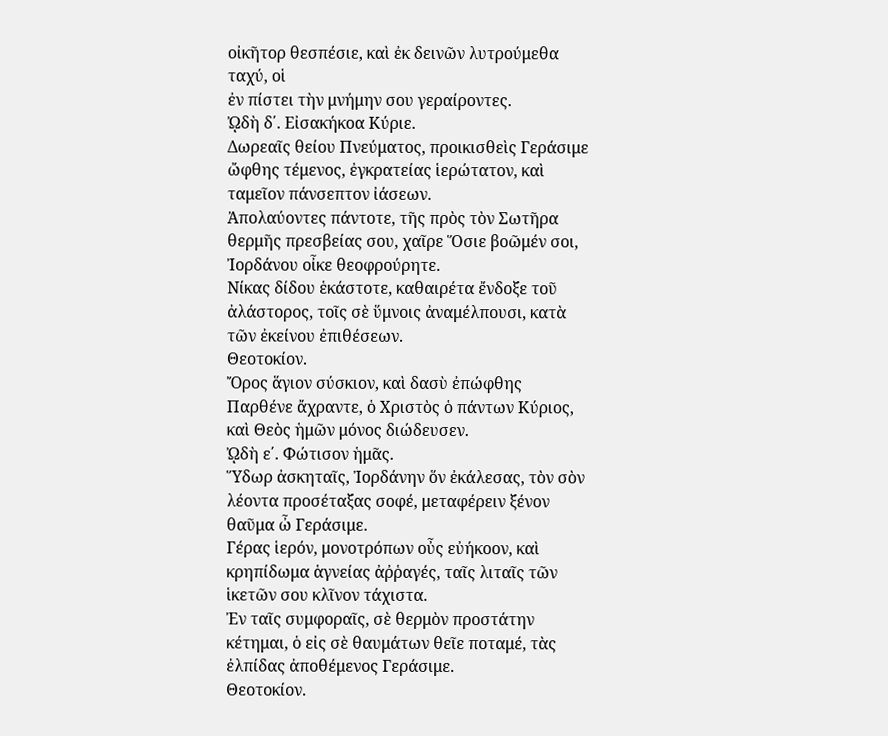οἰκῆτορ θεσπέσιε, καὶ ἐκ δεινῶν λυτρούμεθα ταχύ, οἱ
ἐν πίστει τὴν μνήμην σου γεραίροντες.
ᾨδὴ δ΄. Εἰσακήκοα Κύριε.
Δωρεαῖς θείου Πνεύματος, προικισθεὶς Γεράσιμε ὤφθης τέμενος, ἐγκρατείας ἱερώτατον, καὶ ταμεῖον πάνσεπτον ἰάσεων.
Ἀπολαύοντες πάντοτε, τῆς πρὸς τὸν Σωτῆρα θερμῆς πρεσβείας σου, χαῖρε Ὅσιε βοῶμέν σοι, Ἰορδάνου οἶκε θεοφρούρητε.
Νίκας δίδου ἑκάστοτε, καθαιρέτα ἔνδοξε τοῦ ἀλάστορος, τοῖς σὲ ὕμνοις ἀναμέλπουσι, κατὰ τῶν ἐκείνου ἐπιθέσεων.
Θεοτοκίον.
Ὄρος ἅγιον σύσκιον, καὶ δασὺ ἐπώφθης Παρθένε ἄχραντε, ὁ Χριστὸς ὁ πάντων Κύριος, καὶ Θεὸς ἡμῶν μόνος διώδευσεν.
ᾨδὴ ε΄. Φώτισον ἡμᾶς.
Ὕδωρ ἀσκηταῖς, Ἰορδάνην ὅν ἐκάλεσας, τὸν σὸν λέοντα προσέταξας σοφέ, μεταφέρειν ξένον θαῦμα ὦ Γεράσιμε.
Γέρας ἱερόν, μονοτρόπων οὖς εὐήκοον, καὶ κρηπίδωμα ἁγνείας ἀῤῥαγές, ταῖς λιταῖς τῶν ἱκετῶν σου κλῖνον τάχιστα.
Ἐν ταῖς συμφοραῖς, σὲ θερμὸν προστάτην κέτημαι, ὁ εἰς σὲ θαυμάτων θεῖε ποταμέ, τὰς ἐλπίδας ἀποθέμενος Γεράσιμε.
Θεοτοκίον.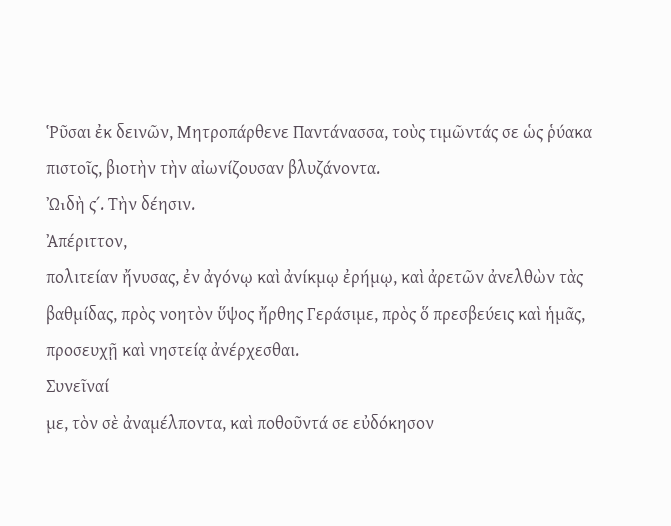Ῥῦσαι ἐκ δεινῶν, Μητροπάρθενε Παντάνασσα, τοὺς τιμῶντάς σε ὡς ῥύακα πιστοῖς, βιοτὴν τὴν αἰωνίζουσαν βλυζάνοντα.
ᾨδὴ ς΄. Τὴν δέησιν.
Ἀπέριττον,
πολιτείαν ἤνυσας, ἐν ἀγόνῳ καὶ ἀνίκμῳ ἐρήμῳ, καὶ ἀρετῶν ἀνελθὼν τὰς
βαθμίδας, πρὸς νοητὸν ὕψος ἤρθης Γεράσιμε, πρὸς ὅ πρεσβεύεις καὶ ἡμᾶς,
προσευχῇ καὶ νηστείᾳ ἀνέρχεσθαι.
Συνεῖναί
με, τὸν σὲ ἀναμέλποντα, καὶ ποθοῦντά σε εὐδόκησον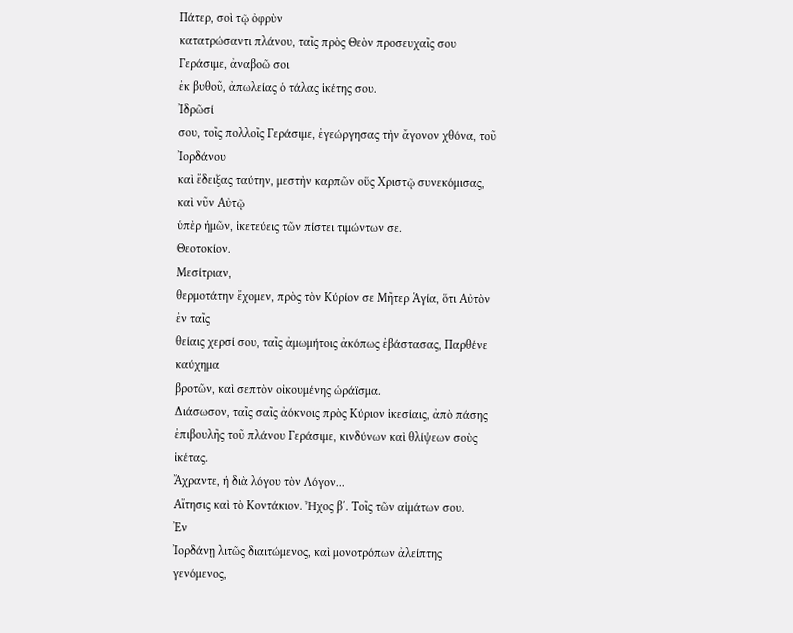Πάτερ, σοὶ τῷ ὀφρὺν
κατατρώσαντι πλάνου, ταῖς πρὸς Θεὸν προσευχαῖς σου Γεράσιμε, ἀναβοῶ σοι
ἐκ βυθοῦ, ἀπωλείας ὁ τάλας ἱκέτης σου.
Ἰδρῶσί
σου, τοῖς πολλοῖς Γεράσιμε, ἐγεώργησας τὴν ἄγονον χθόνα, τοῦ Ἰορδάνου
καὶ ἔδειξας ταύτην, μεστὴν καρπῶν οὕς Χριστῷ συνεκόμισας, καὶ νῦν Αὐτῷ
ὑπὲρ ἡμῶν, ἱκετεύεις τῶν πίστει τιμώντων σε.
Θεοτοκίον.
Μεσίτριαν,
θερμοτάτην ἔχομεν, πρὸς τὸν Κύρίον σε Μῆτερ Ἁγία, ὅτι Αὐτὸν ἐν ταῖς
θείαις χερσί σου, ταῖς ἀμωμήτοις ἀκόπως ἐβάστασας, Παρθένε καύχημα
βροτῶν, καὶ σεπτὸν οἰκουμένης ὡράϊσμα.
Διάσωσον, ταῖς σαῖς ἀόκνοις πρὸς Κύριον ἱκεσίαις, ἀπὸ πάσης ἐπιβουλῆς τοῦ πλάνου Γεράσιμε, κινδύνων καὶ θλίψεων σοὺς ἱκέτας.
Ἄχραντε, ἡ διὰ λόγου τὸν Λόγον...
Αἴτησις καὶ τὸ Κοντάκιον. Ἦχος β΄. Τοῖς τῶν αἱμάτων σου.
Ἐν
Ἰορδάνῃ λιτῶς διαιτώμενος, καὶ μονοτρόπων ἀλείπτης γενόμενος,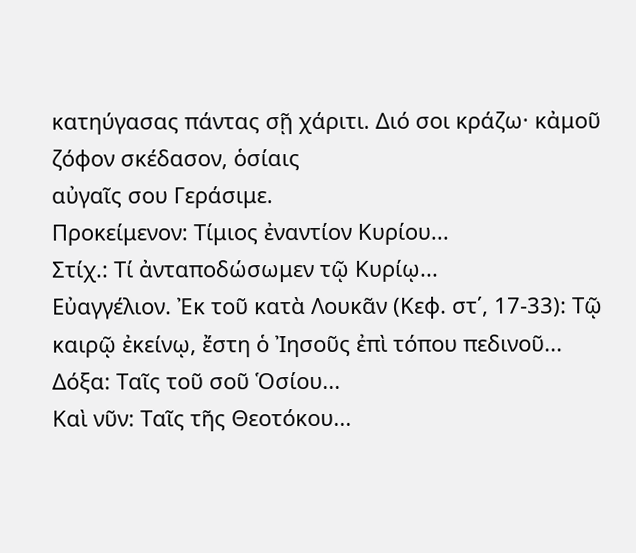κατηύγασας πάντας σῇ χάριτι. Διό σοι κράζω· κἀμοῦ ζόφον σκέδασον, ὁσίαις
αὐγαῖς σου Γεράσιμε.
Προκείμενον: Τίμιος ἐναντίον Κυρίου...
Στίχ.: Τί ἀνταποδώσωμεν τῷ Κυρίῳ...
Εὐαγγέλιον. Ἐκ τοῦ κατὰ Λουκᾶν (Κεφ. στ΄, 17-33): Τῷ καιρῷ ἐκείνῳ, ἔστη ὁ Ἰησοῦς ἐπὶ τόπου πεδινοῦ...
Δόξα: Ταῖς τοῦ σοῦ Ὁσίου...
Καὶ νῦν: Ταῖς τῆς Θεοτόκου...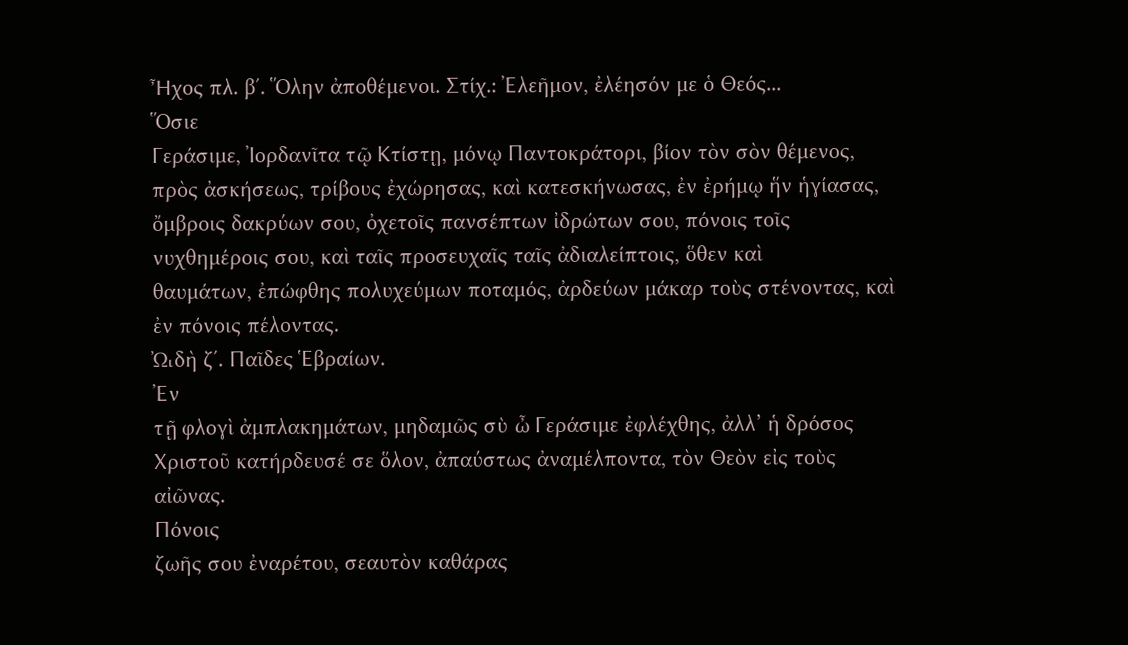Ἦχος πλ. β΄. Ὅλην ἀποθέμενοι. Στίχ.: Ἐλεῆμον, ἐλέησόν με ὁ Θεός...
Ὅσιε
Γεράσιμε, Ἰορδανῖτα τῷ Κτίστῃ, μόνῳ Παντοκράτορι, βίον τὸν σὸν θέμενος,
πρὸς ἀσκήσεως, τρίβους ἐχώρησας, καὶ κατεσκήνωσας, ἐν ἐρήμῳ ἥν ἡγίασας,
ὄμβροις δακρύων σου, ὀχετοῖς πανσέπτων ἰδρώτων σου, πόνοις τοῖς
νυχθημέροις σου, καὶ ταῖς προσευχαῖς ταῖς ἀδιαλείπτοις, ὅθεν καὶ
θαυμάτων, ἐπώφθης πολυχεύμων ποταμός, ἀρδεύων μάκαρ τοὺς στένοντας, καὶ
ἐν πόνοις πέλοντας.
ᾨδὴ ζ΄. Παῖδες Ἑβραίων.
Ἐν
τῇ φλογὶ ἀμπλακημάτων, μηδαμῶς σὺ ὦ Γεράσιμε ἐφλέχθης, ἀλλ’ ἡ δρόσος
Χριστοῦ κατήρδευσέ σε ὅλον, ἀπαύστως ἀναμέλποντα, τὸν Θεὸν εἰς τοὺς
αἰῶνας.
Πόνοις
ζωῆς σου ἐναρέτου, σεαυτὸν καθάρας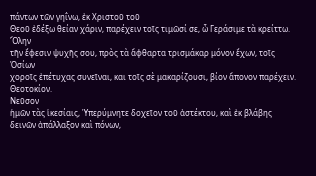πάντων τῶν γηΐνω, ἐκ Χριστοῦ τοῦ
Θεοῦ ἐδέξω θείαν χάριν, παρέχειν τοῖς τιμῶσί σε, ὦ Γεράσιμε τὰ κρείττω.
Ὅλην
τῆν ἔφεσιν ψυχῆς σου, πρὸς τὰ ἄφθαρτα τρισμάκαρ μόνον ἔχων, τοῖς Ὁσίων
χοροῖς ἐπέτυχας συνεῖναι, και τοῖς σὲ μακαρίζουσι, βίον ἄπονον παρέχειν.
Θεοτοκίον.
Νεῦσον
ἡμῶν τὰς ἱκεσίαις, Ὑπερύμνητε δοχεῖον τοῦ ἀστέκτου, καὶ ἐκ βλάβης
δεινῶν ἀπάλλαξον καὶ πόνων,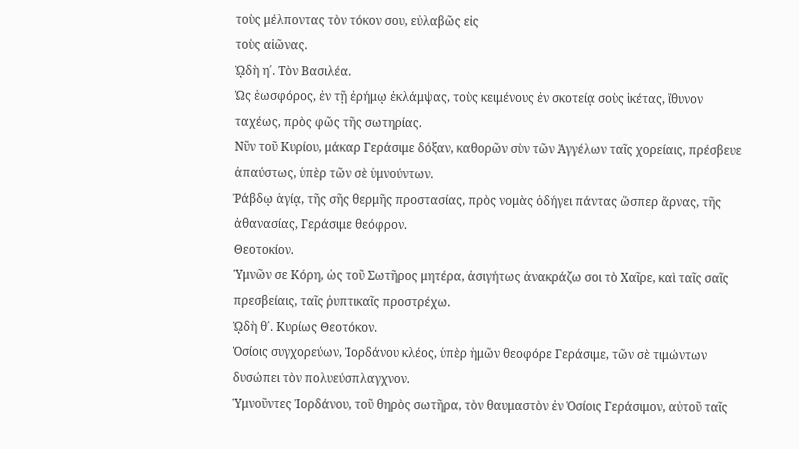τοὺς μέλποντας τὸν τόκον σου, εὐλαβῶς εἰς
τοὺς αἰῶνας.
ᾨδὴ η΄. Τὸν Βασιλέα.
Ὡς ἑωσφόρος, ἐν τῇ ἐρήμῳ ἐκλάμψας, τοὺς κειμένους ἐν σκοτείᾳ σοὺς ἱκέτας, ἴθυνον ταχέως, πρὸς φῶς τῆς σωτηρίας.
Νῦν τοῦ Κυρίου, μάκαρ Γεράσιμε δόξαν, καθορῶν σὺν τῶν Ἀγγέλων ταῖς χορείαις, πρέσβευε ἀπαύστως, ὑπὲρ τῶν σὲ ὑμνούντων.
Ῥάβδῳ ἁγίᾳ, τῆς σῆς θερμῆς προστασίας, πρὸς νομὰς ὁδήγει πάντας ὥσπερ ἄρνας, τῆς ἀθανασίας, Γεράσιμε θεόφρον.
Θεοτοκίον.
Ὑμνῶν σε Κόρη, ὡς τοῦ Σωτῆρος μητέρα, ἀσιγήτως ἀνακράζω σοι τὸ Χαῖρε, καὶ ταῖς σαῖς πρεσβείαις, ταῖς ῥυπτικαῖς προστρέχω.
ᾨδὴ θ΄. Κυρίως Θεοτόκον.
Ὁσίοις συγχορεύων, Ἰορδάνου κλέος, ὑπὲρ ἡμῶν θεοφόρε Γεράσιμε, τῶν σὲ τιμώντων δυσώπει τὸν πολυεύσπλαγχνον.
Ὑμνοῦντες Ἰορδάνου, τοῦ θηρὸς σωτῆρα, τὸν θαυμαστὸν ἐν Ὁσίοις Γεράσιμον, αὐτοῦ ταῖς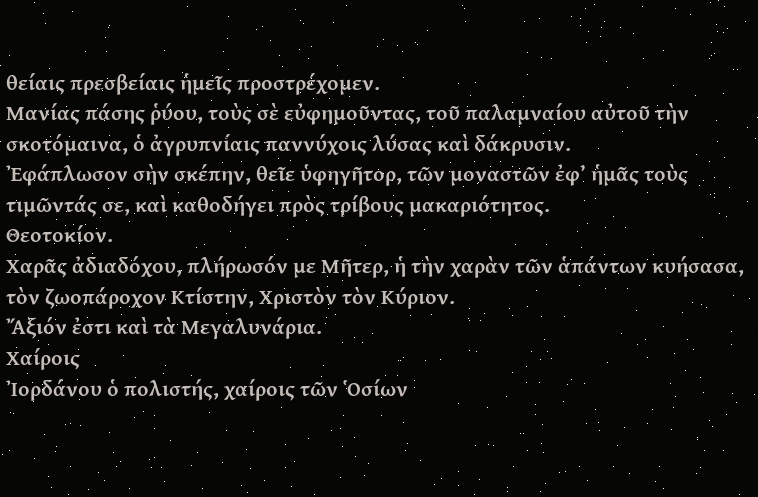θείαις πρεσβείαις ἡμεῖς προστρέχομεν.
Μανίας πάσης ῥύου, τοὺς σὲ εὐφημοῦντας, τοῦ παλαμναίου αὐτοῦ τὴν σκοτόμαινα, ὁ ἀγρυπνίαις παννύχοις λύσας καὶ δάκρυσιν.
Ἐφάπλωσον σὴν σκέπην, θεῖε ὑφηγῆτορ, τῶν μοναστῶν ἐφ’ ἡμᾶς τοὺς τιμῶντάς σε, καὶ καθοδήγει πρὸς τρίβους μακαριότητος.
Θεοτοκίον.
Χαρᾶς ἀδιαδόχου, πλήρωσόν με Μῆτερ, ἡ τὴν χαρὰν τῶν ἁπάντων κυήσασα, τὸν ζωοπάροχον Κτίστην, Χριστὸν τὸν Κύριον.
Ἄξιόν ἐστι καὶ τὰ Μεγαλυνάρια.
Χαίροις
Ἰορδάνου ὁ πολιστής, χαίροις τῶν Ὁσίων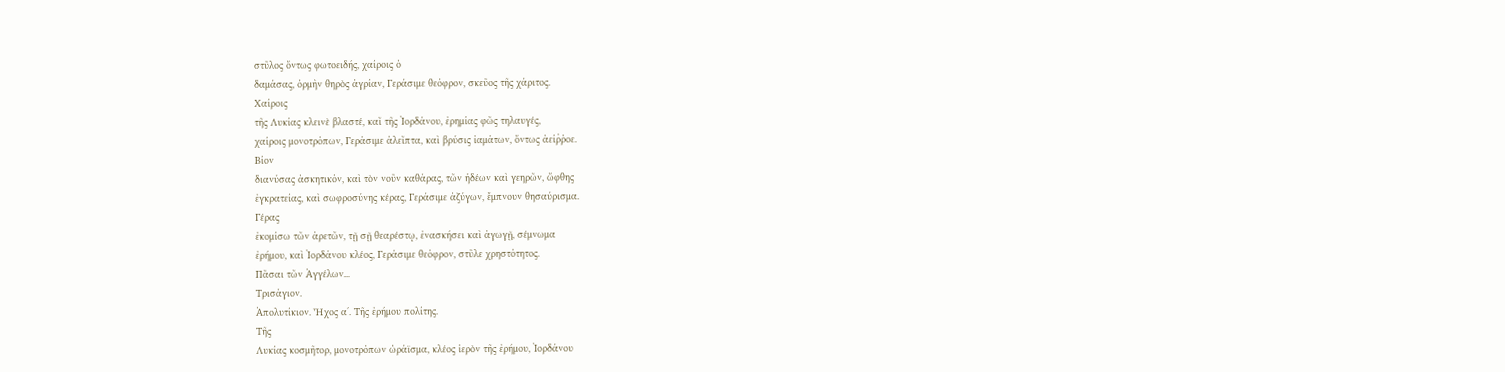στῦλος ὄντως φωτοειδής, χαίροις ὁ
δαμάσας, ὁρμὴν θηρὸς ἀγρίαν, Γεράσιμε θεόφρον, σκεῦος τῆς χάριτος.
Χαίροις
τῆς Λυκίας κλεινὲ βλαστέ, καῖ τῆς Ἰορδάνου, ἐρημίας φῶς τηλαυγές,
χαίροις μονοτρόπων, Γεράσιμε ἀλεῖπτα, καὶ βρύσις ἰαμάτων, ὄντως ἀείῤῥοε.
Βίον
διανύσας ἀσκητικόν, καὶ τὸν νοῦν καθάρας, τῶν ἡδέων καὶ γεηρῶν, ὤφθης
ἐγκρατείας, καὶ σωφροσύνης κέρας, Γεράσιμε ἀζύγων, ἔμπνουν θησαύρισμα.
Γέρας
ἐκομίσω τῶν ἀρετῶν, τῇ σῇ θεαρέστῳ, ἐνασκήσει καὶ ἀγωγῇ, σέμνωμα
ἐρήμου, καὶ Ἰορδάνου κλέος, Γεράσιμε θεόφρον, στῦλε χρηστότητος.
Πᾶσαι τῶν Ἀγγέλων...
Τρισάγιον.
Ἀπολυτίκιον. Ἦχος α΄. Τῆς ἐρήμου πολίτης.
Τῆς
Λυκίας κοσμῆτορ, μονοτρόπων ὡράϊσμα, κλέος ἱερὸν τῆς ἐρήμου, Ἰορδάνου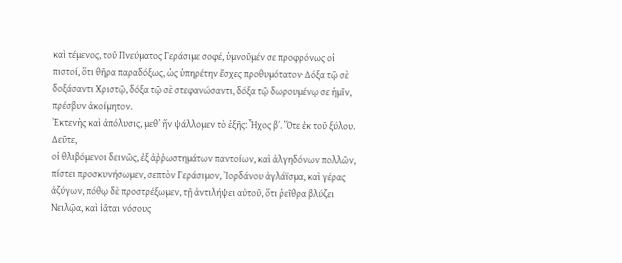καὶ τέμενος, τοῦ Πνεύματος Γεράσιμε σοφέ, ὑμνοῦμέν σε προφρόνως οἱ
πιστοί, ὅτι θῆρα παραδόξως, ὡς ὑπηρέτην ἔσχες προθυμότατον· Δόξα τῷ σὲ
δοξάσαντι Χριστῷ, δόξα τῷ σὲ στεφανώσαντι, δόξα τῷ δωρουμένῳ σε ἡμῖν,
πρέσβυν ἀκοίμητον.
Ἐκτενὴς καὶ ἀπόλυσις, μεθ’ ἥν ψάλλομεν τὸ ἑξῆς: Ἦχος β΄. Ὅτε ἐκ τοῦ ξύλου.
Δεῦτε,
οἱ θλιβόμενοι δεινῶς, ἐξ ἀῤῤωστημάτων παντοίων, καὶ ἀλγηδόνων πολλῶν,
πίστει προσκυνήσωμεν, σεπτὸν Γεράσιμον, Ἰορδάνου ἀγλάϊσμα, καὶ γέρας
ἀζύγων, πόθῳ δὲ προστρέξωμεν, τῇ ἀντιλήψει αὐτοῦ, ὅτι ῥεῖθρα βλύζει
Νειλῷα, καὶ ἰᾶται νόσους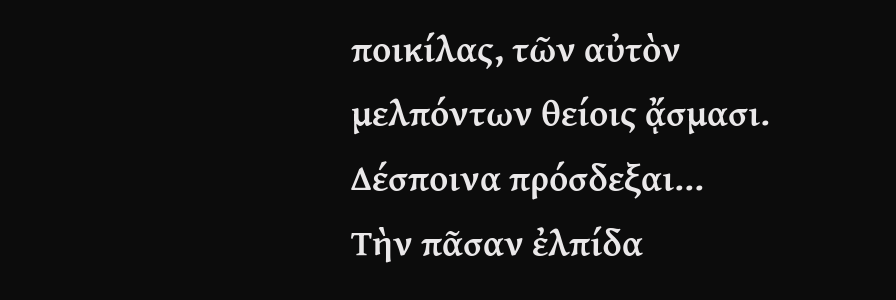ποικίλας, τῶν αὐτὸν μελπόντων θείοις ᾄσμασι.
Δέσποινα πρόσδεξαι...
Τὴν πᾶσαν ἐλπίδα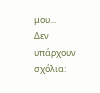μου...
Δεν υπάρχουν σχόλια: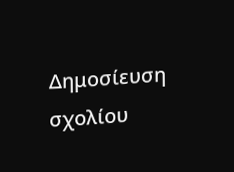Δημοσίευση σχολίου